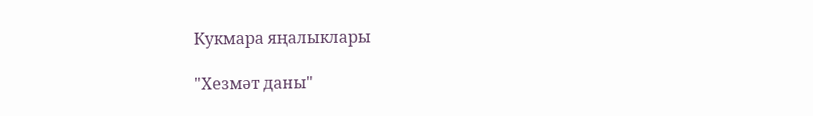Кукмара яңалыклары

"Хезмәт даны"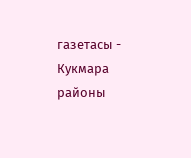газетасы - Кукмара районы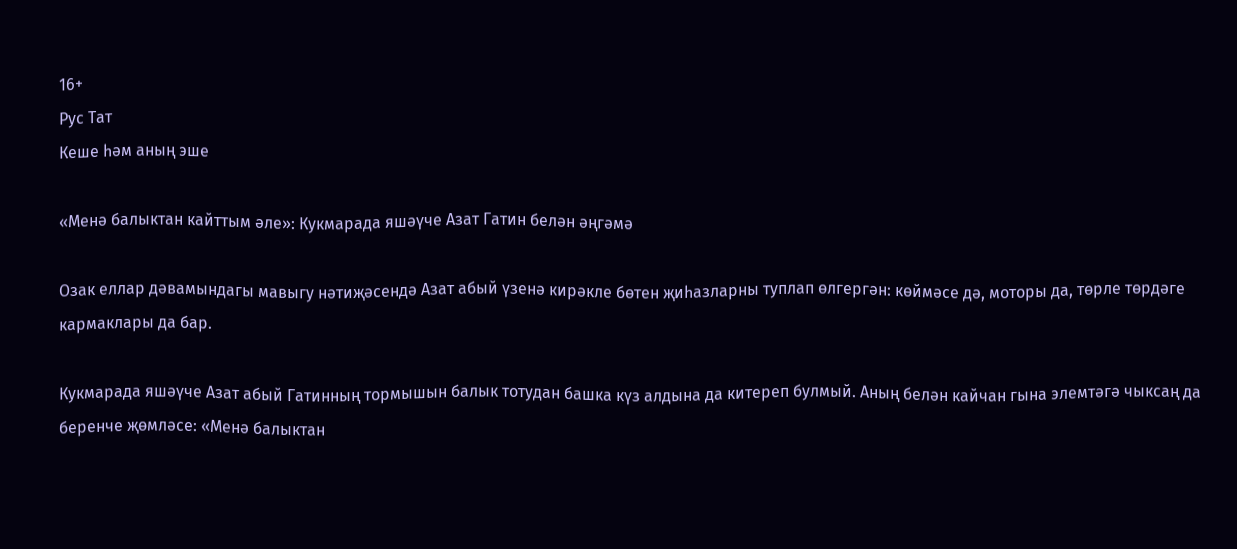16+
Рус Тат
Кеше һәм аның эше

«Менә балыктан кайттым әле»: Кукмарада яшәүче Азат Гатин белән әңгәмә

Озак еллар дәвамындагы мавыгу нәтиҗәсендә Азат абый үзенә кирәкле бөтен җиһазларны туплап өлгергән: көймәсе дә, моторы да, төрле төрдәге кармаклары да бар.

Кукмарада яшәүче Азат абый Гатинның тормышын балык тотудан башка күз алдына да китереп булмый. Аның белән кайчан гына элемтәгә чыксаң да беренче җөмләсе: «Менә балыктан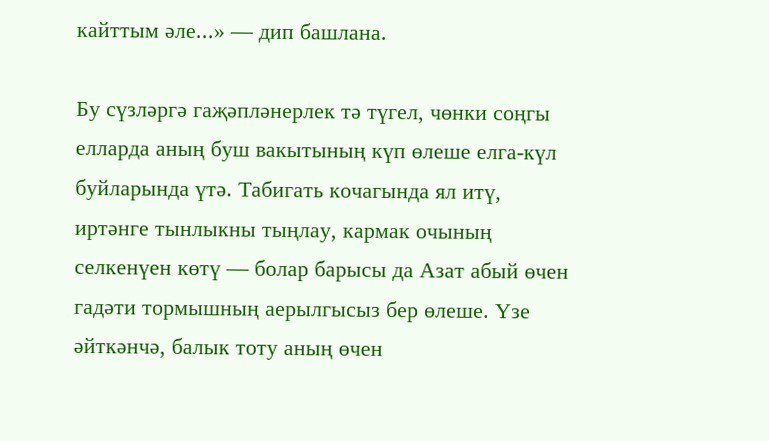кайттым әле...» — дип башлана.

Бу сүзләргә гаҗәпләнерлек тә түгел, чөнки соңгы елларда аның буш вакытының күп өлеше елга-күл буйларында үтә. Табигать кочагында ял итү, иртәнге тынлыкны тыңлау, кармак очының селкенүен көтү — болар барысы да Азат абый өчен гадәти тормышның аерылгысыз бер өлеше. Үзе әйткәнчә, балык тоту аның өчен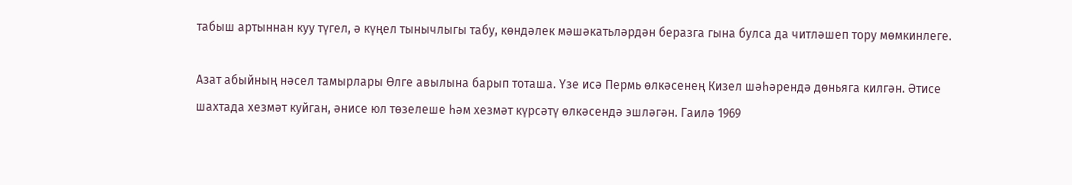табыш артыннан куу түгел, ә күңел тынычлыгы табу, көндәлек мәшәкатьләрдән беразга гына булса да читләшеп тору мөмкинлеге.

Азат абыйның нәсел тамырлары Өлге авылына барып тоташа. Үзе исә Пермь өлкәсенең Кизел шәһәрендә дөньяга килгән. Әтисе шахтада хезмәт куйган, әнисе юл төзелеше һәм хезмәт күрсәтү өлкәсендә эшләгән. Гаилә 1969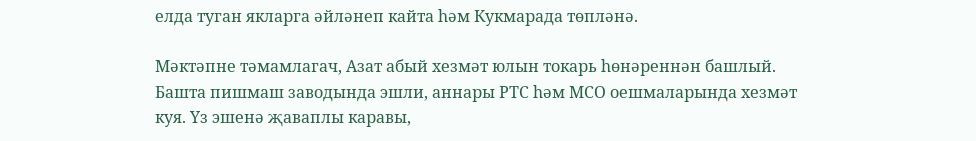елда туган якларга әйләнеп кайта һәм Кукмарада төпләнә.

Мәктәпне тәмамлагач, Азат абый хезмәт юлын токарь һөнәреннән башлый. Башта пишмаш заводында эшли, аннары РТС һәм МСО оешмаларында хезмәт куя. Үз эшенә җаваплы каравы,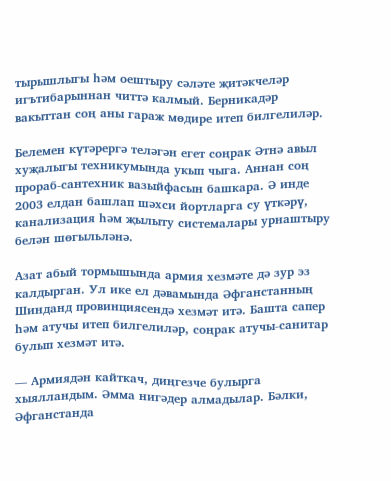тырышлыгы һәм оештыру сәләте җитәкчеләр игътибарыннан читтә калмый. Берникадәр вакыттан соң аны гараж мөдире итеп билгелиләр.

Белемен күтәрергә теләгән егет соңрак Әтнә авыл хуҗалыгы техникумында укып чыга. Аннан соң прораб-сантехник вазыйфасын башкара. Ә инде 2003 елдан башлап шәхси йортларга су үткәрү, канализация һәм җылыту системалары урнаштыру белән шөгыльләнә.

Азат абый тормышында армия хезмәте дә зур эз калдырган. Ул ике ел дәвамында Әфганстанның Шинданд провинциясендә хезмәт итә. Башта сапер һәм атучы итеп билгелиләр, соңрак атучы-санитар булып хезмәт итә.

— Армиядән кайткач, диңгезче булырга хыялландым. Әмма нигәдер алмадылар. Бәлки, Әфганстанда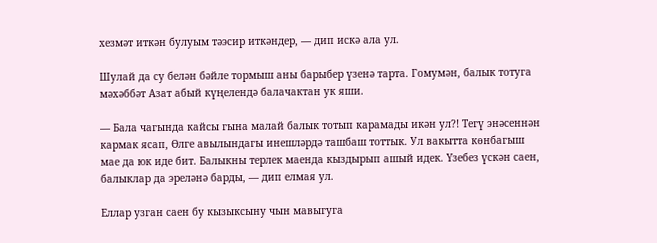хезмәт иткән булуым тәэсир иткәндер, — дип искә ала ул.

Шулай да су белән бәйле тормыш аны барыбер үзенә тарта. Гомумән, балык тотуга мәхәббәт Азат абый күңелендә балачактан ук яши.

— Бала чагында кайсы гына малай балык тотып карамады икән ул?! Тегү энәсеннән кармак ясап, Өлге авылындагы инешләрдә ташбаш тоттык. Ул вакытта көнбагыш мае да юк иде бит. Балыкны терлек маенда кыздырып ашый идек. Үзебез үскән саен, балыклар да эреләнә барды, — дип елмая ул.

Еллар узган саен бу кызыксыну чын мавыгуга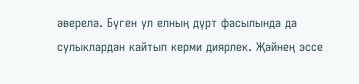әверелә. Бүген ул елның дүрт фасылында да сулыклардан кайтып керми диярлек. Җәйнең эссе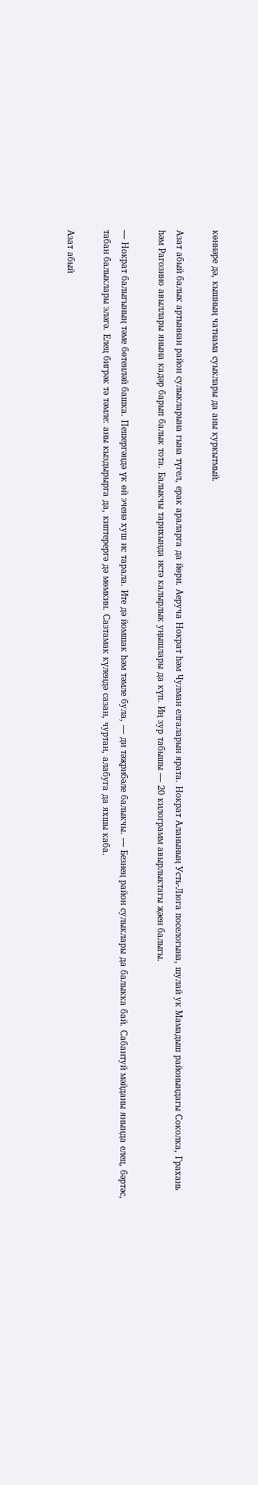көннәре дә, кышның чатнама суыклары да аны куркытмый.

Азат абый балык артыннан район сулыкларына гына түгел, ерак араларга да йөри. Аеруча Нократ һәм Чулман елгаларын ярата. Нократ Аланының Усть-Люга поселогына, шулай ук Мамадыш районындагы Соколка, Грахань һәм Рагозино авыллары янына кадәр барып балык тота. Балыкчы тарихында истә калырлык уңышлары да күп. Иң зур табышы — 20 килограмм авырлыктагы җәен балыгы.

— Нократ балыгының тәме бөтенләй башка. Пешергәндә үк өй эченә хуш ис тарала. Ите дә йомшак һәм тәмле була, — ди тәҗрибәле балыкчы. — Безнең район сулыклары да балыкка бай. Сабантуй мәйданы янында елец, бәртәс, табан балыклары эләгә. Елец бигрәк тә тәмле: аны кыздырырга да, киптерергә дә мөмкин. Сазтамак күлендә сазан, чуртан, алабуга да яхшы каба.

Азат абый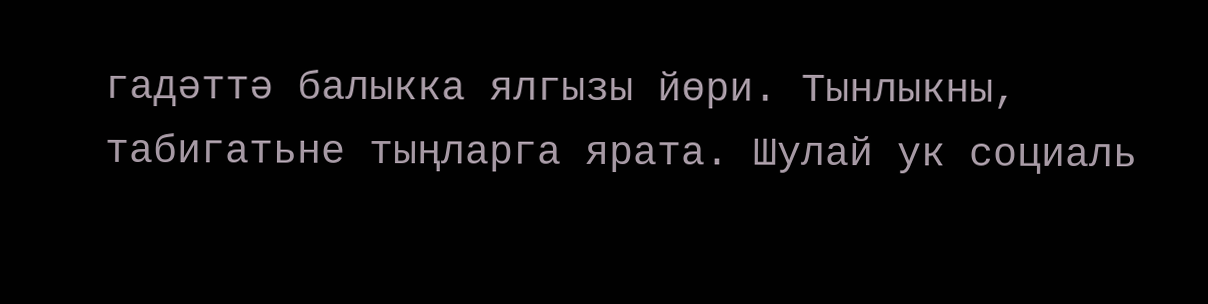гадәттә балыкка ялгызы йөри. Тынлыкны, табигатьне тыңларга ярата. Шулай ук социаль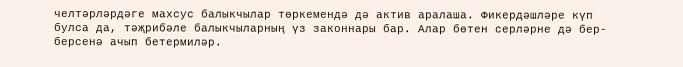челтәрләрдәге махсус балыкчылар төркемендә дә актив аралаша. Фикердәшләре күп булса да, тәҗрибәле балыкчыларның үз законнары бар. Алар бөтен серләрне дә бер-берсенә ачып бетермиләр.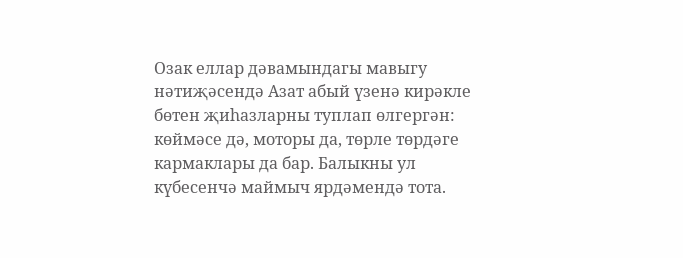Озак еллар дәвамындагы мавыгу нәтиҗәсендә Азат абый үзенә кирәкле бөтен җиһазларны туплап өлгергән: көймәсе дә, моторы да, төрле төрдәге кармаклары да бар. Балыкны ул күбесенчә маймыч ярдәмендә тота.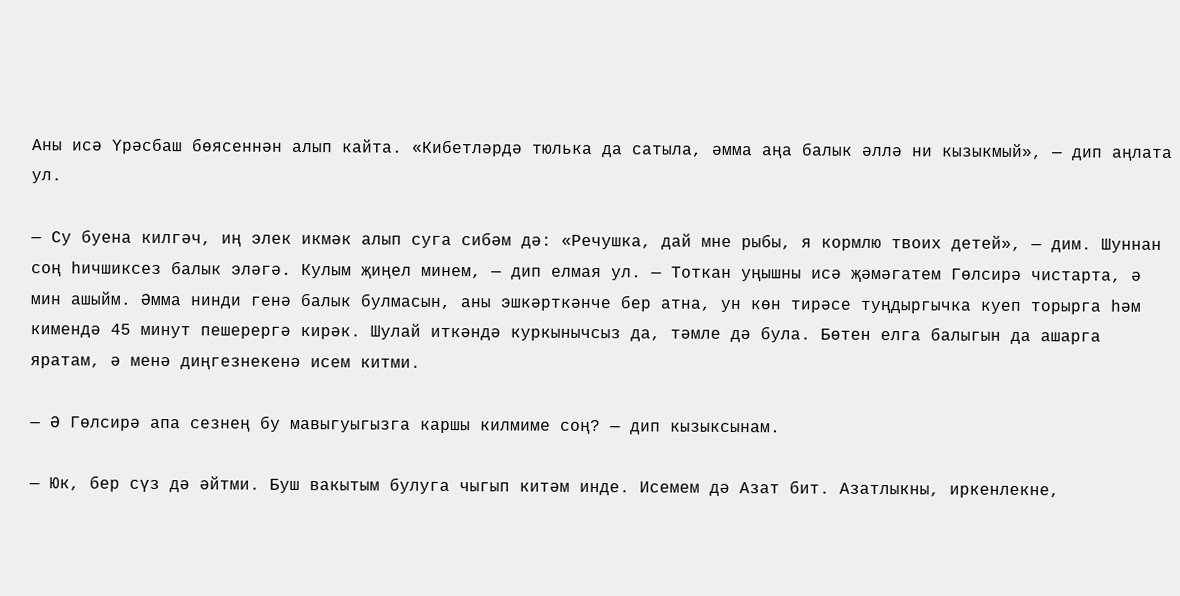Аны исә Үрәсбаш бөясеннән алып кайта. «Кибетләрдә тюлька да сатыла, әмма аңа балык әллә ни кызыкмый», — дип аңлата ул.

— Су буена килгәч, иң элек икмәк алып суга сибәм дә: «Речушка, дай мне рыбы, я кормлю твоих детей», — дим. Шуннан соң һичшиксез балык эләгә. Кулым җиңел минем, — дип елмая ул. — Тоткан уңышны исә җәмәгатем Гөлсирә чистарта, ә мин ашыйм. Әмма нинди генә балык булмасын, аны эшкәрткәнче бер атна, ун көн тирәсе туңдыргычка куеп торырга һәм кимендә 45 минут пешерергә кирәк. Шулай иткәндә куркынычсыз да, тәмле дә була. Бөтен елга балыгын да ашарга яратам, ә менә диңгезнекенә исем китми.

— Ә Гөлсирә апа сезнең бу мавыгуыгызга каршы килмиме соң? — дип кызыксынам.

— Юк, бер сүз дә әйтми. Буш вакытым булуга чыгып китәм инде. Исемем дә Азат бит. Азатлыкны, иркенлекне,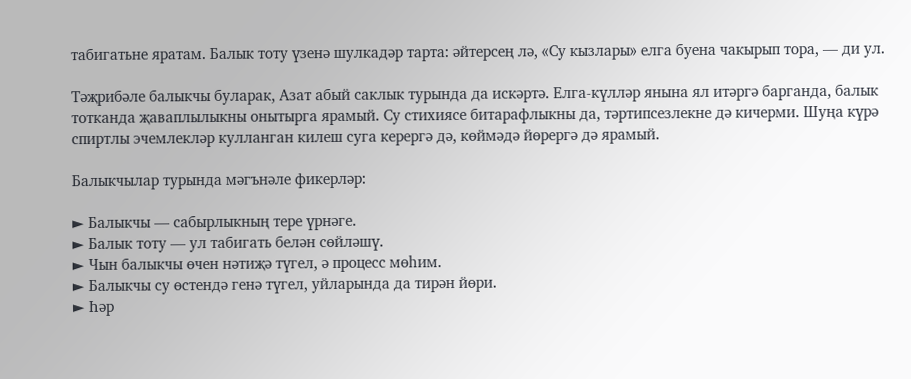табигатьне яратам. Балык тоту үзенә шулкадәр тарта: әйтерсең лә, «Су кызлары» елга буена чакырып тора, — ди ул.

Тәҗрибәле балыкчы буларак, Азат абый саклык турында да искәртә. Елга-күлләр янына ял итәргә барганда, балык тотканда җаваплылыкны онытырга ярамый. Су стихиясе битарафлыкны да, тәртипсезлекне дә кичерми. Шуңа күрә спиртлы эчемлекләр кулланган килеш суга керергә дә, көймәдә йөрергә дә ярамый.

Балыкчылар турында мәгънәле фикерләр:

► Балыкчы — сабырлыкның тере үрнәге.
► Балык тоту — ул табигать белән сөйләшү.
► Чын балыкчы өчен нәтиҗә түгел, ә процесс мөһим.
► Балыкчы су өстендә генә түгел, уйларында да тирән йөри.
► Һәр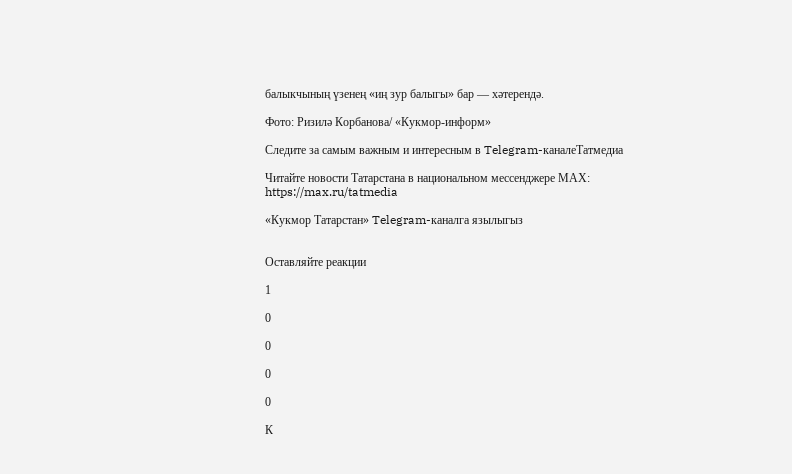балыкчының үзенең «иң зур балыгы» бар — хәтерендә.

Фото: Ризилә Корбанова/ «Кукмор-информ»

Следите за самым важным и интересным в Telegram-каналеТатмедиа

Читайте новости Татарстана в национальном мессенджере MАХ: https://max.ru/tatmedia

«Кукмор Татарстан» Telegram-каналга язылыгыз


Оставляйте реакции

1

0

0

0

0

К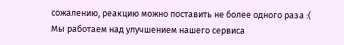сожалению, реакцию можно поставить не более одного раза :(
Мы работаем над улучшением нашего сервиса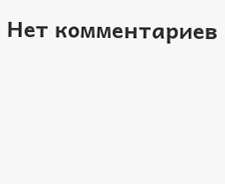Нет комментариев